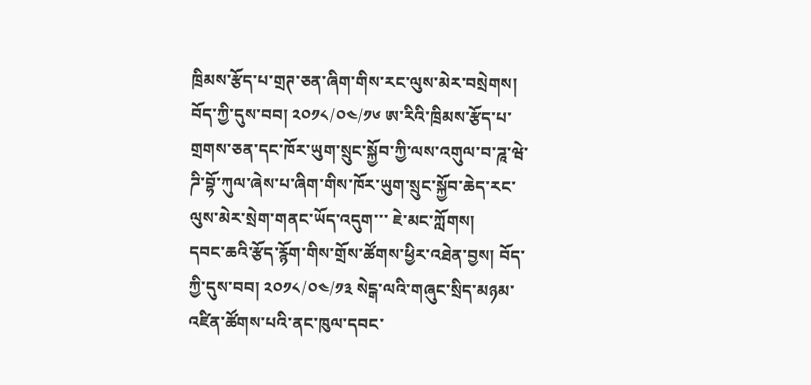ཁྲིམས་རྩོད་པ་གྲཊ་ཅན་ཞིག་གིས་རང་ལུས་མེར་བསྲེགས། བོད་ཀྱི་དུས་བབ། ༢༠༡༨/༠༤/༡༦ ཨ་རིའི་ཁྲིམས་རྩོད་པ་གྲགས་ཅན་དང་ཁོར་ཡུག་སྲུང་སྐྱོབ་ཀྱི་ལས་འགུལ་བ་ཌཱ་ཝེ་ཌི་བྷོ་ཀུལ་ཞེས་པ་ཞིག་གིས་ཁོར་ཡུག་སྲུང་སྐྱོབ་ཆེད་རང་ལུས་མེར་སྲེག་གནང་ཡོད་འདུག་་་ ཇེ་མང་ཀློགས།
དབང་ཆའི་རྩོད་རྙོག་གིས་གྲོས་ཚོགས་ཕྱིར་འཐེན་བྱས། བོད་ཀྱི་དུས་བབ། ༢༠༡༨/༠༤/༡༣ སེངྒ་ལའི་གཞུང་སྲིད་མཉམ་འཛིན་ཚོགས་པའི་ནང་ཁུལ་དབང་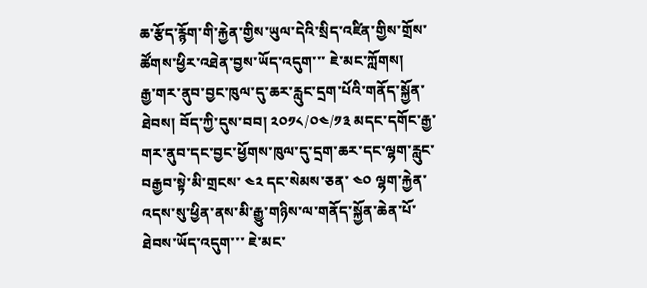ཆ་རྩོད་རྙོག་གི་རྐྱེན་གྱིས་ཡུལ་དེའི་སྲིད་འཛིན་གྱིས་གྲོས་ཚོགས་ཕྱིར་འཐེན་བྱས་ཡོད་འདུག་་་ ཇེ་མང་ཀློགས།
རྒྱ་གར་ནུབ་བྱང་ཁུལ་དུ་ཆར་རླུང་དྲག་པོའི་གནོད་སྐྱོན་ཐེབས། བོད་ཀྱི་དུས་བབ། ༢༠༡༨/༠༤/༡༣ མདང་དགོང་རྒྱ་གར་ནུབ་དང་བྱང་ཕྱོགས་ཁུལ་དུ་དྲག་ཆར་དང་ལྷག་རླུང་བརྒྱབ་སྟེ་མི་གྲངས་ ༤༢ དང་སེམས་ཅན་ ༤༠ ལྷག་རྐྱེན་འདས་སུ་ཕྱིན་ནས་མི་རྒྱུ་གཉིས་ལ་གནོད་སྐྱོན་ཆེན་པོ་ཐེབས་ཡོད་འདུག་་་ ཇེ་མང་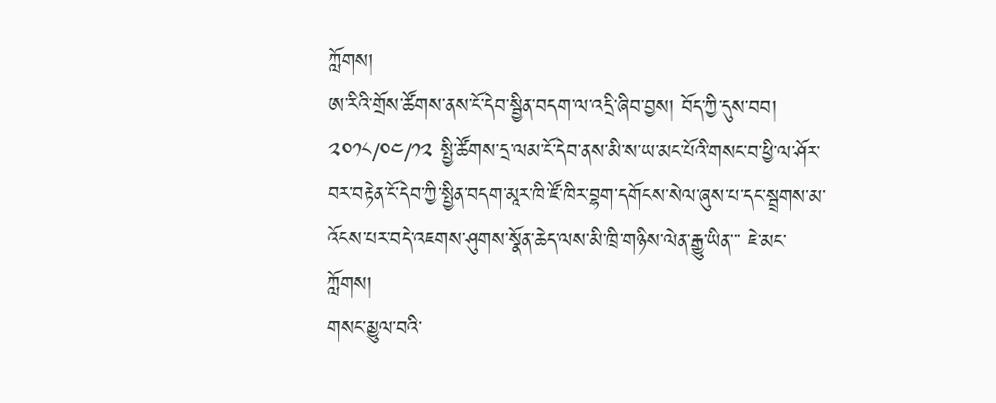ཀློགས།
ཨ་རིའི་གྲོས་ཚོགས་ནས་ངོ་དེབ་སྦྱིན་བདག་ལ་འདྲི་ཞིབ་བྱས། བོད་ཀྱི་དུས་བབ། ༢༠༡༨/༠༤/༡༢ སྤྱི་ཚོགས་དྲ་ལམ་ངོ་དེབ་ནས་མི་ས་ཡ་མང་པོའི་གསང་བ་ཕྱི་ལ་ཤོར་བར་བརྟེན་ངོ་དེབ་ཀྱི་སྤྱིན་བདག་མཱར་ཁི་ཛོ་ཁིར་བྷག་དགོངས་སེལ་ཞུས་པ་དང་སྦྲགས་མ་འོངས་པར་བདེ་འཇགས་ཤུགས་སྣོན་ཆེད་ལས་མི་ཁྲི་གཉིས་ལེན་རྒྱུ་ཡིན་་་ ཇེ་མང་ཀློགས།
གསང་མྱུལ་བའི་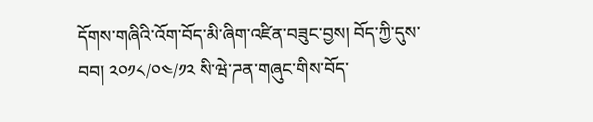དོགས་གཞིའི་འོག་བོད་མི་ཞིག་འཛིན་བཟུང་བྱས། བོད་ཀྱི་དུས་བབ། ༢༠༡༨/༠༤/༡༢ སི་ཝེ་ཌན་གཞུང་གིས་བོད་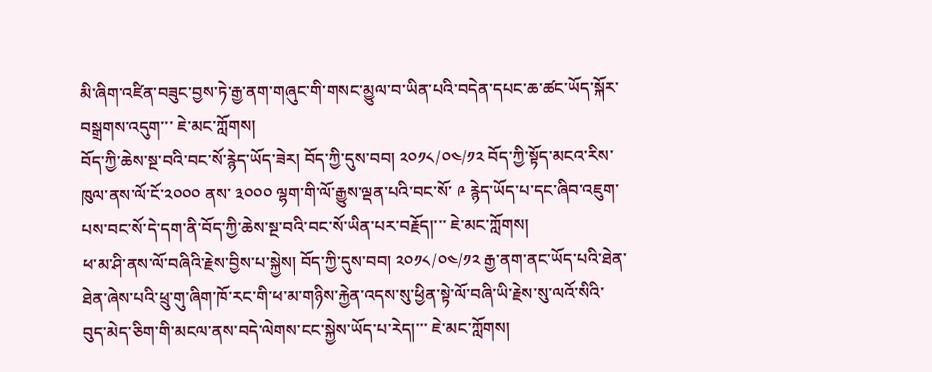མི་ཞིག་འཛིན་བཟུང་བྱས་ཏེ་རྒྱ་ནག་གཞུང་གི་གསང་མྱུལ་བ་ཡིན་པའི་བདེན་དཔང་ཆ་ཚང་ཡོད་སྐོར་བསྒྲགས་འདུག་་་ ཇེ་མང་ཀློགས།
བོད་ཀྱི་ཆེས་སྔ་བའི་བང་སོ་རྙེད་ཡོད་ཟེར། བོད་ཀྱི་དུས་བབ། ༢༠༡༨/༠༤/༡༢ བོད་ཀྱི་སྟོད་མངའ་རིས་ཁུལ་ནས་ལོ་ངོ་༢༠༠༠ ནས་ ༣༠༠༠ ལྷག་གི་ལོ་རྒྱུས་ལྡན་པའི་བང་སོ་ ༩ རྙེད་ཡོད་པ་དང་ཞིབ་འཇུག་པས་བང་སོ་དེ་དག་ནི་བོད་ཀྱི་ཆེས་སྔ་བའི་བང་སོ་ཡིན་པར་བརྗོད།་་་ ཇེ་མང་ཀློགས།
ཕ་མ་ཤི་ནས་ལོ་བཞིའི་རྗེས་བྱིས་པ་སྐྱེས། བོད་ཀྱི་དུས་བབ། ༢༠༡༨/༠༤/༡༢ རྒྱ་ནག་ནང་ཡོད་པའི་ཐེན་ཐེན་ཞེས་པའི་ཕྲུ་གུ་ཞིག་ཁོ་རང་གི་ཕ་མ་གཉིས་རྐྱེན་འདས་སུ་ཕྱིན་སྟེ་ལོ་བཞི་ཡི་རྗེས་སུ་ལའོ་སིའི་བུད་མེད་ཅིག་གི་མངལ་ནས་བདེ་ལེགས་ངང་སྐྱེས་ཡོད་པ་རེད།་་་ ཇེ་མང་ཀློགས།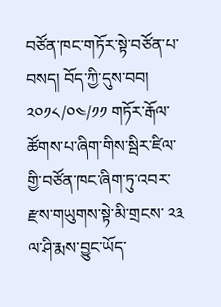བཙོན་ཁང་གཏོར་སྟེ་བཙོན་པ་བསད། བོད་ཀྱི་དུས་བབ། ༢༠༡༨/༠༤/༡༡ གཏོར་རྒོལ་ཚོགས་པ་ཞིག་གིས་སྦིར་ཛིལ་གྱི་བཙོན་ཁང་ཞིག་ཏུ་འབར་རྫས་གཡུགས་སྟེ་མི་གྲངས་ ༢༣ ལ་ཤི་རྨས་བྱུང་ཡོད་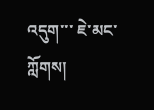འདུག་་་ ཇེ་མང་ཀློགས།